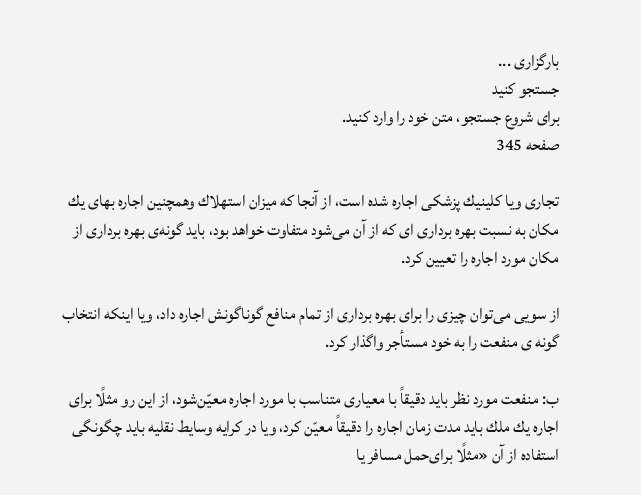بارگزاری ...
جستجو کنید
برای شروع جستجو، متن خود را وارد کنید.
صفحه 345

تجارى ويا كلينيك پزشكى اجاره شده است، از آنجا كه ميزان استهلاك وهمچنين اجاره بهاى يك مكان به نسبت بهره بردارى اى كه از آن مى‌شود متفاوت خواهد بود، بايد گونه‌ى بهره بردارى از مكان مورد اجاره را تعيين كرد.

از سويى مى‌توان چيزى را براى بهره بردارى از تمام منافع گوناگونش اجاره داد، ويا اينكه انتخاب گونه ى منفعت را به خود مستأجر واگذار كرد.

ب: منفعت مورد نظر بايد دقيقاً با معيارى متناسب با مورد اجاره معيّن‌شود، از اين رو مثلًا براى اجاره يك ملك بايد مدت زمان اجاره را دقيقاً معيّن كرد، ويا در كرايه وسايط نقليه بايد چگونگى استفاده از آن «مثلًا براى‌حمل مسافر يا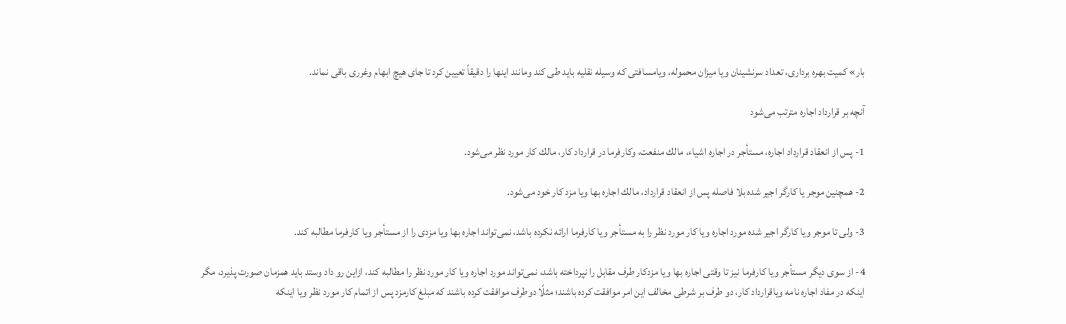بار» كميت بهره بردارى، تعداد سرنشينان ويا ميزان محموله، ويامسافتى كه وسيله نقليه بايد طى كند ومانند اينها را دقيقاً تعيين كرد تا جاى هيچ ابهام وغررى باقى نماند.

آنچه بر قرارداد اجاره مترتب مى‌شود

1- پس از انعقاد قرارداد اجاره، مستأجر در اجاره اشياء، مالك منفعت، وكارفرما در قرارداد كار، مالك كار مورد نظر مى‌شود.

2- همچنين موجر يا كارگر اجير شده بلا فاصله پس از انعقاد قرارداد، مالك اجاره بها ويا مزد كار خود مى‌شود.

3- ولى تا موجر ويا كارگر اجير شده مورد اجاره ويا كار مورد نظر را به مستأجر ويا كارفرما ارائه نكرده باشد، نمى‌تواند اجاره بها ويا مزدى را از مستأجر ويا كارفرما مطالبه كند.

4- از سوى ديگر مستأجر ويا كارفرما نيز تا وقتى اجاره بها ويا مزدكار طرف مقابل را نپرداخته باشد، نمى‌تواند مورد اجاره ويا كار مورد نظر را مطالبه كند، ازاين رو داد وستد بايد همزمان صورت پذيرد، مگر اينكه در مفاد اجاره نامه وياقرارداد كار، دو طرف بر شرطى مخالف اين امر موافقت كرده باشند؛ مثلًا دوطرف موافقت كرده باشند كه مبلغ كارمزد پس از اتمام كار مورد نظر ويا اينكه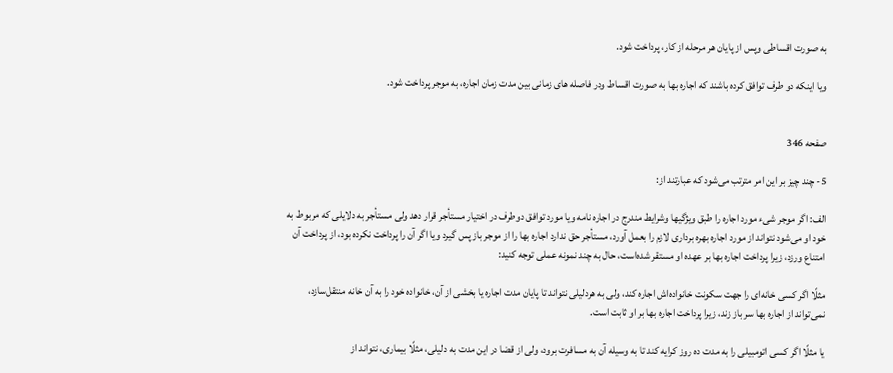به صورت اقساطى وپس از پايان هر مرحله از كار، پرداخت شود.

ويا اينكه دو طرف توافق كرده باشند كه اجاره بها به صورت اقساط ودر فاصله هاى زمانى بين مدت زمان اجاره، به موجر پرداخت شود.


صفحه 346

5- چند چيز بر اين امر مترتب مى‌شود كه عبارتند از:

الف: اگر موجر شى‌ء مورد اجاره را طبق ويژگيها وشرايط مندرج در اجاره نامه ويا مورد توافق دوطرف در اختيار مستأجر قرار دهد ولى مستأجر به دلايلى كه مربوط به خود او مى‌شود نتواند از مورد اجاره بهره بردارى لازم را بعمل آورد، مستأجر حق ندارد اجاره بها را از موجر باز پس گيرد ويا اگر آن را پرداخت نكرده بود، از پرداخت آن امتناع ورزد، زيرا پرداخت اجاره بها بر عهده او مستقر شده‌است، حال به چند نمونه عملى توجه كنيد:

مثلًا اگر كسى خانه‌اى را جهت سكونت خانواده‌اش اجاره كند، ولى به هردليلى نتواند تا پايان مدت اجاره يا بخشى از آن، خانواده خود را به آن خانه منتقل‌سازد، نمى‌تواند از اجاره بها سر باز زند، زيرا پرداخت اجاره بها بر او ثابت است.

يا مثلًا اگر كسى اتومبيلى را به مدت ده روز كرايه كند تا به وسيله آن به مسافرت برود، ولى از قضا در اين مدت به دليلى، مثلًا بيمارى، نتواند از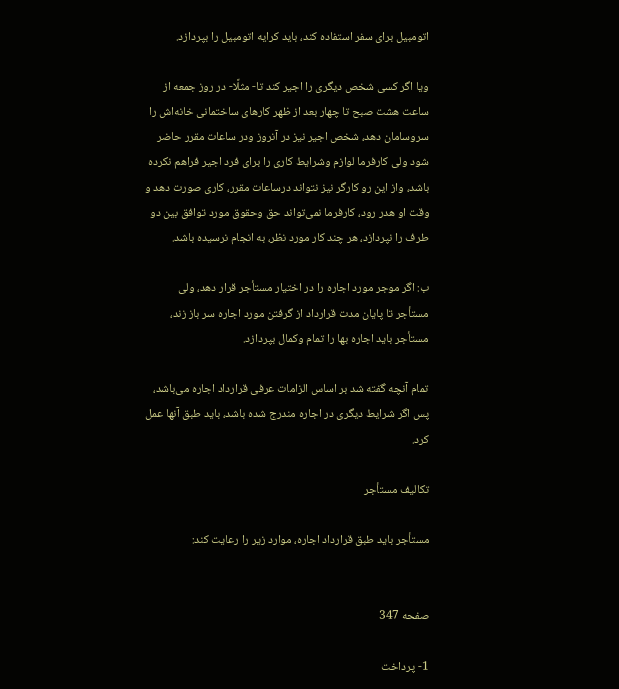اتومبيل براى سفر استفاده كند، بايد كرايه اتومبيل را بپردازد.

ويا اگر كسى شخص ديگرى را اجير كند تا- مثلًا- در روز جمعه از ساعت هشت صبح تا چهار بعد از ظهر كارهاى ساختمانى خانه‌اش را سروسامان دهد، شخص اجير نيز در آنروز ودر ساعات مقرر حاضر شود ولى كارفرما لوازم وشرايط كارى را براى فرد اجير فراهم نكرده باشد، واز اين رو كارگر نيز نتواند درساعات مقرر، كارى صورت دهد و وقت او هدر رود، كارفرما نمى‌تواند حق وحقوق مورد توافق بين دو طرف را نپردازد، هر چند كار مورد نظر، به انجام نرسيده باشد.

ب: اگر موجر مورد اجاره را در اختيار مستأجر قرار دهد، ولى مستأجر تا پايان مدت قرارداد از گرفتن مورد اجاره سر باز زند، مستأجر بايد اجاره بها را تمام وكمال بپردازد.

تمام آنچه گفته شد بر اساس الزامات عرفى قرارداد اجاره مى‌باشد، پس اگر شرايط ديگرى در اجاره مندرج شده باشد، بايد طبق آنها عمل كرد.

تكاليف مستأجر

مستأجر بايد طبق قرارداد اجاره، موارد زير را رعايت كند:


صفحه 347

1- پرداخت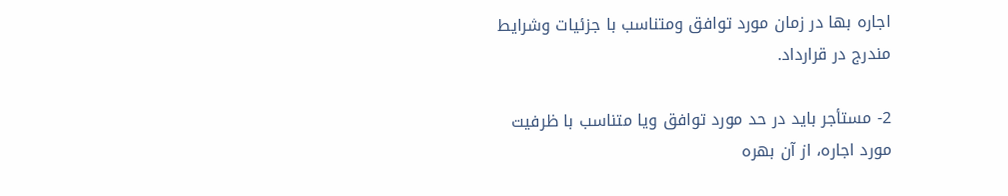اجاره بها در زمان مورد توافق ومتناسب با جزئيات وشرايط مندرج در قرارداد.

2- مستأجر بايد در حد مورد توافق ويا متناسب با ظرفيت مورد اجاره، از آن بهره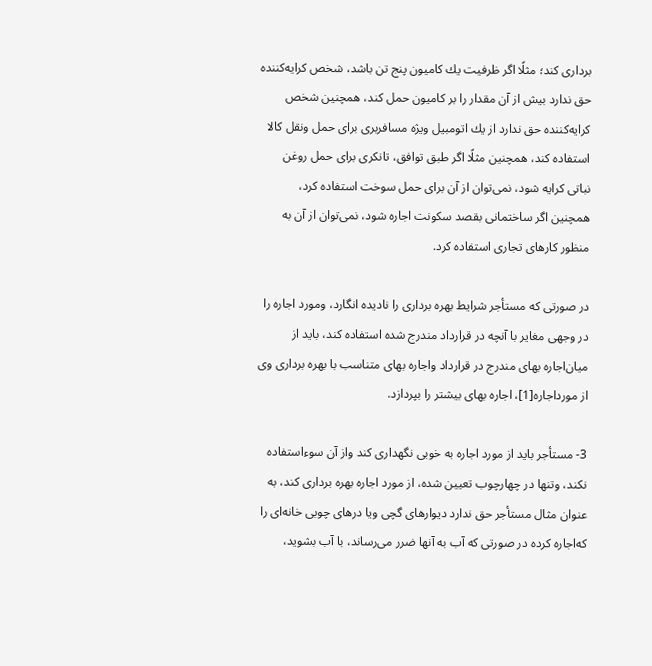بردارى كند؛ مثلًا اگر ظرفيت يك كاميون پنج تن باشد، شخص كرايه‌كننده حق ندارد بيش از آن مقدار را بر كاميون حمل كند، همچنين شخص كرايه‌كننده حق ندارد از يك اتومبيل ويژه مسافربرى براى حمل ونقل كالا استفاده كند، همچنين مثلًا اگر طبق توافق، تانكرى براى حمل روغن نباتى كرايه شود، نمى‌توان از آن براى حمل سوخت استفاده كرد، همچنين اگر ساختمانى بقصد سكونت اجاره شود، نمى‌توان از آن به منظور كارهاى تجارى استفاده كرد.

در صورتى كه مستأجر شرايط بهره بردارى را ناديده انگارد، ومورد اجاره را در وجهى مغاير با آنچه در قرارداد مندرج شده استفاده كند، بايد از ميان‌اجاره بهاى مندرج در قرارداد واجاره بهاى متناسب با بهره بردارى وى از مورداجاره‌[1]، اجاره بهاى بيشتر را بپردازد.

3- مستأجر بايد از مورد اجاره به خوبى نگهدارى كند واز آن سوءاستفاده نكند، وتنها در چهارچوب تعيين شده، از مورد اجاره بهره بردارى كند، به عنوان مثال مستأجر حق ندارد ديوارهاى گچى ويا درهاى چوبى خانه‌اى را كه‌اجاره كرده در صورتى كه آب به آنها ضرر مى‌رساند، با آب بشويد،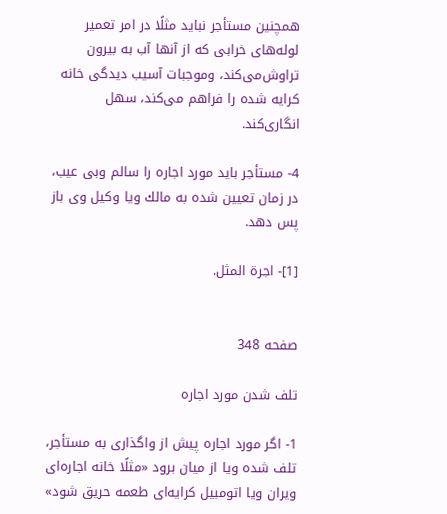همچنين مستأجر نبايد مثلًا در امر تعمير لوله‌هاى خرابى كه از آنها آب به بيرون تراوش‌مى‌كند، وموجبات آسيب ديدگى خانه كرايه شده را فراهم مى‌كند، سهل انگارى‌كند.

4- مستأجر بايد مورد اجاره را سالم وبى عيب، در زمان تعيين شده به مالك ويا وكيل وى باز پس دهد.

[1]- اجرة المثل.


صفحه 348

تلف شدن مورد اجاره‌

1- اگر مورد اجاره پيش از واگذارى به مستأجر، تلف شده ويا از ميان برود «مثلًا خانه اجاره‌اى ويران ويا اتومبيل كرايه‌اى طعمه حريق شود»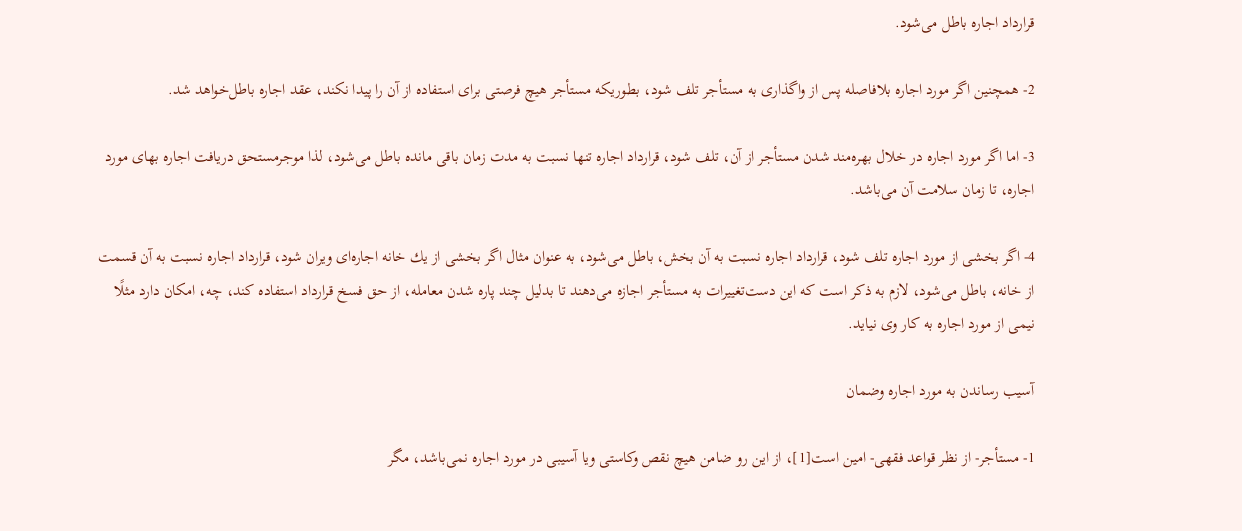قرارداد اجاره باطل مى‌شود.

2- همچنين اگر مورد اجاره بلافاصله پس از واگذارى به مستأجر تلف شود، بطوريكه مستأجر هيچ فرصتى براى استفاده از آن را پيدا نكند، عقد اجاره باطل‌خواهد شد.

3- اما اگر مورد اجاره در خلال بهره‌مند شدن مستأجر از آن، تلف شود، قرارداد اجاره تنها نسبت به مدت زمان باقى مانده باطل مى‌شود، لذا موجرمستحق دريافت اجاره بهاى مورد اجاره، تا زمان سلامت آن مى‌باشد.

4- اگر بخشى از مورد اجاره تلف شود، قرارداد اجاره نسبت به آن بخش، باطل مى‌شود، به عنوان مثال اگر بخشى از يك خانه اجاره‌اى ويران شود، قرارداد اجاره نسبت به آن قسمت از خانه، باطل مى‌شود، لازم به ذكر است كه اين دست‌تغييرات به مستأجر اجازه مى‌دهند تا بدليل چند پاره شدن معامله، از حق فسخ قرارداد استفاده كند، چه، امكان دارد مثلًا نيمى از مورد اجاره به كار وى نيايد.

آسيب رساندن به مورد اجاره وضمان‌

1- مستأجر- از نظر قواعد فقهى- امين است‌[1]، از اين رو ضامن هيچ نقص وكاستى ويا آسيبى در مورد اجاره نمى‌باشد، مگر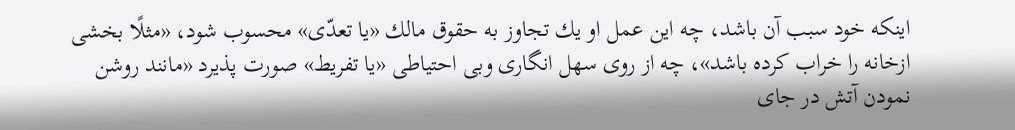اينكه خود سبب آن باشد، چه اين عمل او يك تجاوز به حقوق مالك «يا تعدّى» محسوب شود، «مثلًا بخشى ازخانه را خراب كرده باشد»، چه از روى سهل انگارى وبى احتياطى «يا تفريط» صورت پذيرد «مانند روشن نمودن آتش در جاى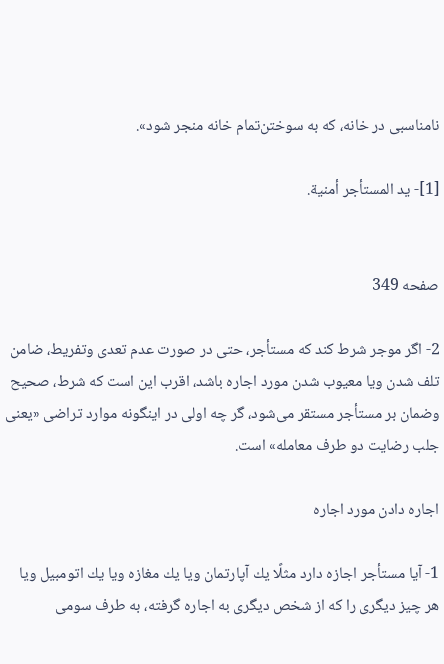نامناسبى در خانه، كه به سوختن‌تمام خانه منجر شود».

[1]- يد المستأجر أمنية.


صفحه 349

2- اگر موجر شرط كند كه مستأجر، حتى در صورت عدم تعدى وتفريط، ضامن تلف شدن ويا معيوب شدن مورد اجاره باشد، اقرب اين است كه شرط، صحيح وضمان بر مستأجر مستقر مى‌شود، گر چه اولى در اينگونه موارد تراضى «يعنى جلب رضايت دو طرف معامله» است.

اجاره دادن مورد اجاره‌

1- آيا مستأجر اجازه دارد مثلًا يك آپارتمان ويا يك مغازه ويا يك اتومبيل ويا هر چيز ديگرى را كه از شخص ديگرى به اجاره گرفته، به طرف سومى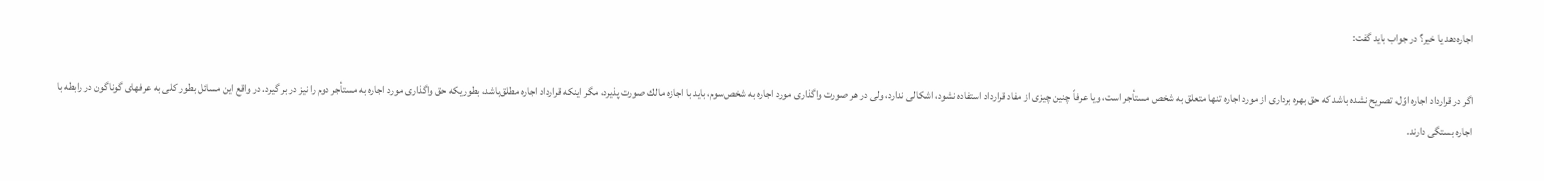اجاره‌دهد يا خير؟ در جواب بايد گفت:

اگر در قرارداد اجاره اوّل، تصريح نشده باشد كه حق بهره بردارى از مورد اجاره تنها متعلق به شخص مستأجر است، ويا عرفاً چنين چيزى از مفاد قرارداد استفاده نشود، اشكالى ندارد، ولى در هر صورت واگذارى مورد اجاره به شخص‌سوم، بايد با اجازه مالك صورت پذيرد، مگر اينكه قرارداد اجاره مطلق‌باشد، بطوريكه حق واگذارى مورد اجاره به مستأجر دوم را نيز در بر گيرد. در واقع اين مسائل بطور كلى به عرفهاى گوناگون در رابطه با اجاره بستگى دارند.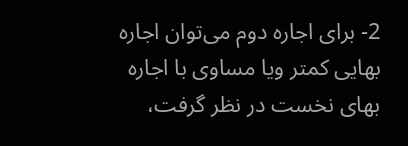2- براى اجاره دوم مى‌توان اجاره بهايى كمتر ويا مساوى با اجاره بهاى نخست در نظر گرفت،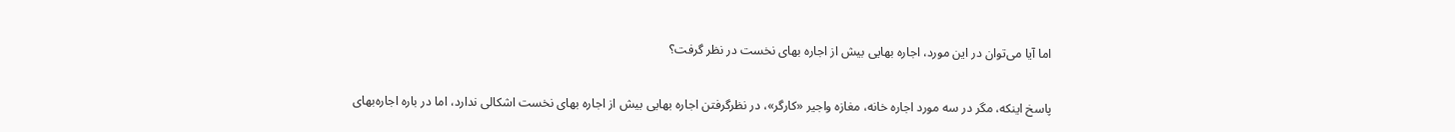اما آيا مى‌توان در اين مورد، اجاره بهايى بيش از اجاره بهاى نخست در نظر گرفت؟

پاسخ اينكه، مگر در سه مورد اجاره خانه، مغازه واجير «كارگر»، در نظرگرفتن اجاره بهايى بيش از اجاره بهاى نخست اشكالى ندارد، اما در باره اجاره‌بهاى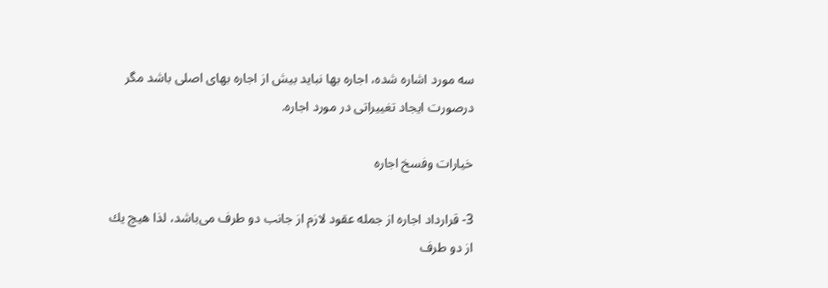سه مورد اشاره شده، اجاره بها نبايد بيش از اجاره بهاى اصلى باشد مگر درصورت ايجاد تغييراتى در مورد اجاره.

خيارات وفسخ اجاره‌

3- قرارداد اجاره از جمله عقود لازم از جانب دو طرف مى‌باشد، لذا هيچ يك از دو طرف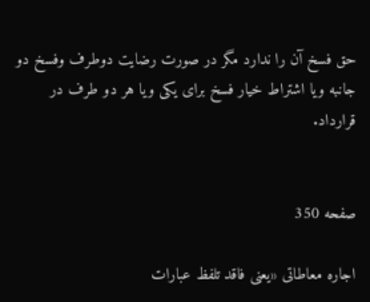حق فسخ آن را ندارد مگر در صورت رضايت دوطرف وفسخ دو جانبه ويا اشتراط خيار فسخ براى يكى ويا هر دو طرف در قرارداد.


صفحه 350

اجاره معاطاتى «يعنى فاقد تلفظ عبارات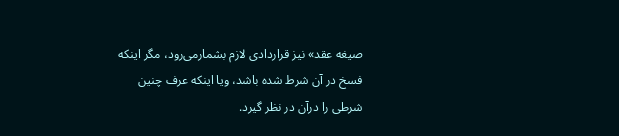صيغه عقد» نيز قراردادى لازم بشمارمى‌رود، مگر اينكه فسخ در آن شرط شده باشد، ويا اينكه عرف چنين شرطى را درآن در نظر گيرد.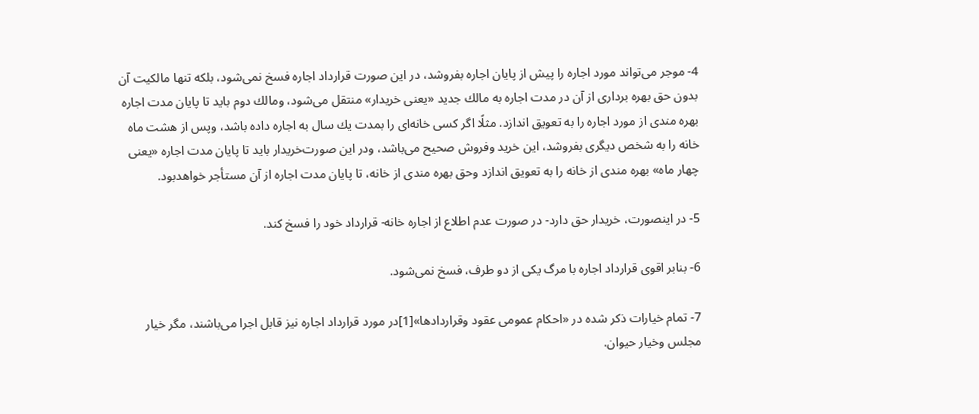4- موجر مى‌تواند مورد اجاره را پيش از پايان اجاره بفروشد، در اين صورت قرارداد اجاره فسخ نمى‌شود، بلكه تنها مالكيت آن بدون حق بهره بردارى از آن در مدت اجاره به مالك جديد «يعنى خريدار» منتقل مى‌شود، ومالك دوم بايد تا پايان مدت اجاره بهره مندى از مورد اجاره را به تعويق اندازد. مثلًا اگر كسى خانه‌اى را بمدت يك سال به اجاره داده باشد، وپس از هشت ماه خانه را به شخص ديگرى بفروشد، اين خريد وفروش صحيح مى‌باشد، ودر اين صورت‌خريدار بايد تا پايان مدت اجاره «يعنى چهار ماه» بهره مندى از خانه را به تعويق اندازد وحق بهره مندى از خانه، تا پايان مدت اجاره از آن مستأجر خواهدبود.

5- در اينصورت، خريدار حق دارد- در صورت عدم اطلاع از اجاره خانه- قرارداد خود را فسخ كند.

6- بنابر اقوى قرارداد اجاره با مرگ يكى از دو طرف، فسخ نمى‌شود.

7- تمام خيارات ذكر شده در «احكام عمومى عقود وقراردادها»[1]در مورد قرارداد اجاره نيز قابل اجرا مى‌باشند، مگر خيار مجلس وخيار حيوان.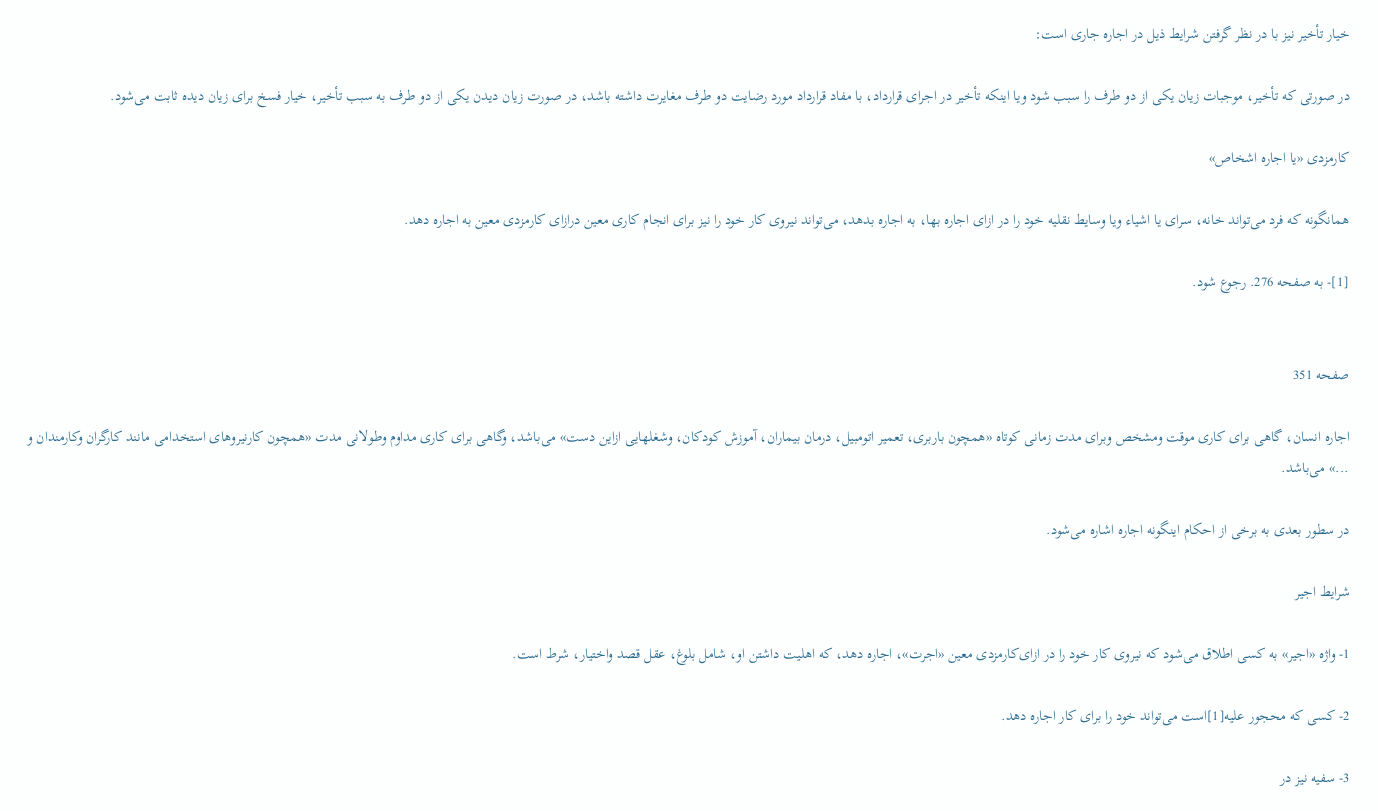خيار تأخير نيز با در نظر گرفتن شرايط ذيل در اجاره جارى است:

در صورتى كه تأخير، موجبات زيان يكى از دو طرف را سبب شود ويا اينكه تأخير در اجراى قرارداد، با مفاد قرارداد مورد رضايت دو طرف مغايرت داشته باشد، در صورت زيان ديدن يكى از دو طرف به سبب تأخير، خيار فسخ براى زيان ديده ثابت مى‌شود.

كارمزدى «يا اجاره اشخاص»

همانگونه كه فرد مى‌تواند خانه، سراى يا اشياء ويا وسايط نقليه خود را در ازاى اجاره بها، به اجاره بدهد، مى‌تواند نيروى كار خود را نيز براى انجام كارى معين درازاى كارمزدى معين به اجاره دهد.

[1]- به صفحه 276. رجوع شود.


صفحه 351

اجاره انسان، گاهى براى كارى موقت ومشخص وبراى مدت زمانى كوتاه «همچون باربرى، تعمير اتومبيل، درمان بيماران، آموزش كودكان، وشغلهايى ازاين دست» مى‌باشد، وگاهى براى كارى مداوم وطولانى مدت «همچون كارنيروهاى استخدامى مانند كارگران وكارمندان و ...» مى‌باشد.

در سطور بعدى به برخى از احكام اينگونه اجاره اشاره مى‌شود.

شرايط اجير

1- واژه «اجير» به كسى اطلاق مى‌شود كه نيروى كار خود را در ازاى‌كارمزدى معين «اجرت»، اجاره دهد، كه اهليت داشتن او، شامل بلوغ، عقل قصد واختيار، شرط است.

2- كسى كه محجور عليه‌[1]است مى‌تواند خود را براى كار اجاره دهد.

3- سفيه نيز در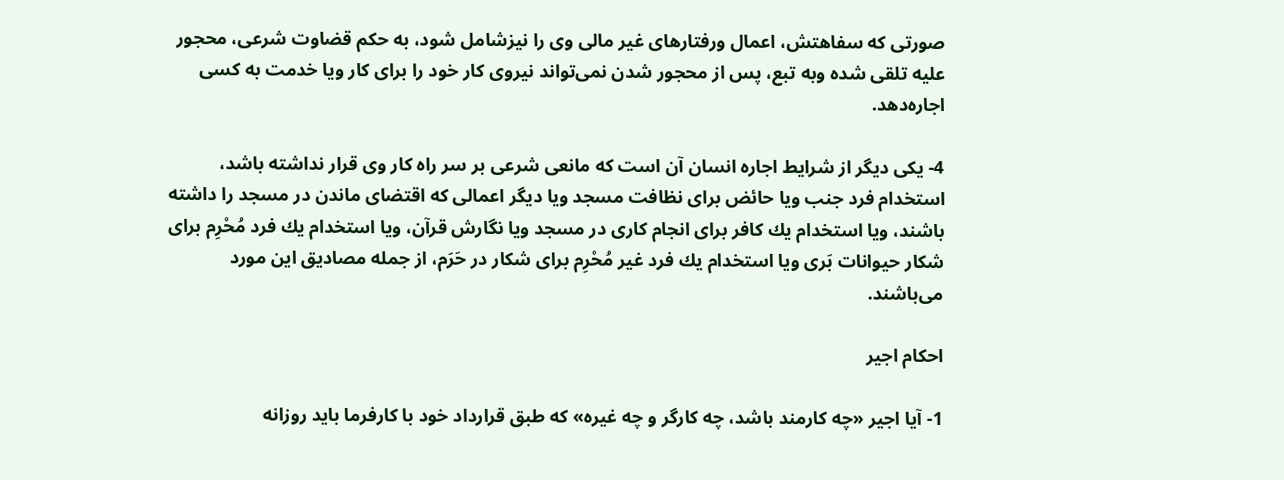صورتى كه سفاهتش، اعمال ورفتارهاى غير مالى وى را نيزشامل شود، به حكم قضاوت شرعى، محجور عليه تلقى شده وبه تبع، پس از محجور شدن نمى‌تواند نيروى كار خود را براى كار ويا خدمت به كسى اجاره‌دهد.

4- يكى ديگر از شرايط اجاره انسان آن است كه مانعى شرعى بر سر راه كار وى قرار نداشته باشد، استخدام فرد جنب ويا حائض براى نظافت مسجد ويا ديگر اعمالى كه اقتضاى ماندن در مسجد را داشته باشند، ويا استخدام يك كافر براى انجام كارى در مسجد ويا نگارش قرآن، ويا استخدام يك فرد مُحْرِم براى شكار حيوانات بَرى ويا استخدام يك فرد غير مُحْرِم براى شكار در حَرَم، از جمله مصاديق اين مورد مى‌باشند.

احكام اجير

1- آيا اجير «چه كارمند باشد، چه كارگر و چه غيره» كه طبق قرارداد خود با كارفرما بايد روزانه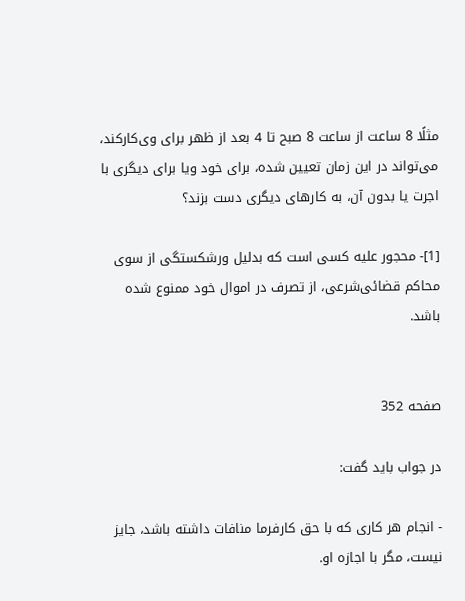مثلًا 8 ساعت از ساعت 8 صبح تا 4 بعد از ظهر براى وى‌كاركند، مى‌تواند در اين زمان تعيين شده، براى خود ويا براى ديگرى با اجرت يا بدون آن، به كارهاى ديگرى دست بزند؟

[1]- محجور عليه كسى است كه بدليل ورشكستگى از سوى محاكم قضائى‌شرعى، از تصرف در اموال خود ممنوع شده باشد.


صفحه 352

در جواب بايد گفت:

- انجام هر كارى كه با حق كارفرما منافات داشته باشد، جايز نيست، مگر با اجازه او.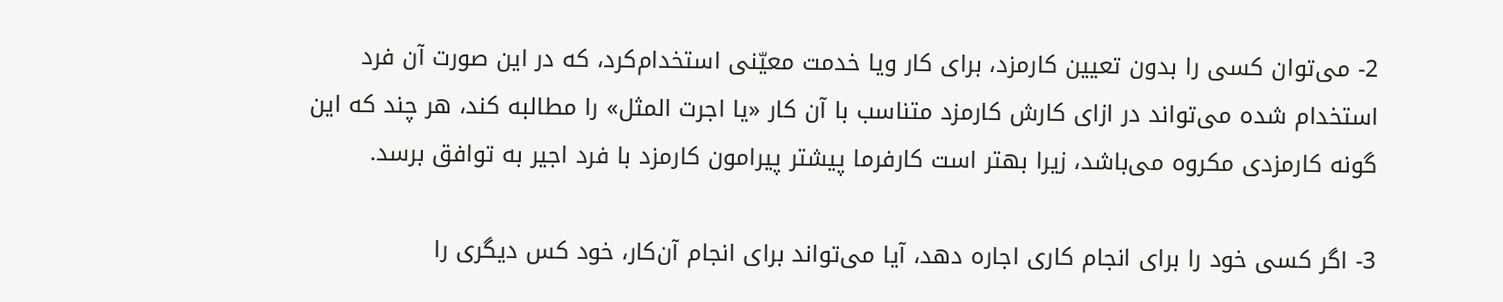2- مى‌توان كسى را بدون تعيين كارمزد، براى كار ويا خدمت معيّنى استخدام‌كرد، كه در اين صورت آن فرد استخدام شده مى‌تواند در ازاى كارش كارمزد متناسب با آن كار «يا اجرت المثل» را مطالبه كند، هر چند كه اين گونه كارمزدى مكروه مى‌باشد، زيرا بهتر است كارفرما پيشتر پيرامون كارمزد با فرد اجير به توافق برسد.

3- اگر كسى خود را براى انجام كارى اجاره دهد، آيا مى‌تواند براى انجام آن‌كار، خود كس ديگرى را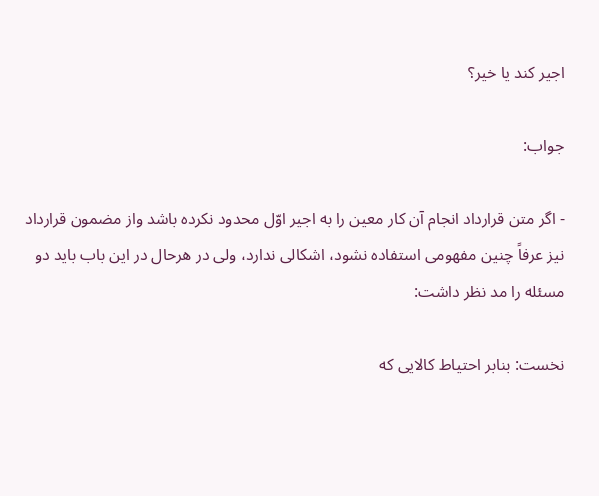اجير كند يا خير؟

جواب:

- اگر متن قرارداد انجام آن كار معين را به اجير اوّل محدود نكرده باشد واز مضمون قرارداد نيز عرفاً چنين مفهومى استفاده نشود، اشكالى ندارد، ولى در هرحال در اين باب بايد دو مسئله را مد نظر داشت:

نخست: بنابر احتياط كالايى كه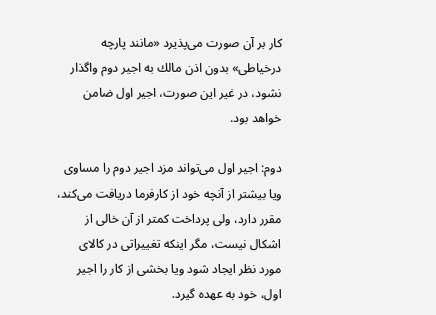كار بر آن صورت مى‌پذيرد «مانند پارچه درخياطى» بدون اذن مالك به اجير دوم واگذار نشود، در غير اين صورت، اجير اول ضامن خواهد بود.

دوم: اجير اول مى‌تواند مزد اجير دوم را مساوى ويا بيشتر از آنچه خود از كارفرما دريافت مى‌كند، مقرر دارد، ولى پرداخت كمتر از آن خالى از اشكال نيست، مگر اينكه تغييراتى در كالاى مورد نظر ايجاد شود ويا بخشى از كار را اجير اول، خود به عهده گيرد.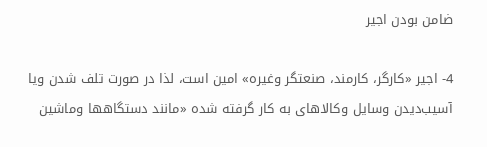ضامن بودن اجير

4- اجير «كارگر، كارمند، صنعتگر وغيره» امين است، لذا در صورت تلف شدن ويا آسيب‌ديدن وسايل وكالاهاى به كار گرفته شده «مانند دستگاهها وماشين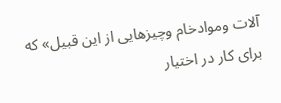آلات وموادخام وچيزهايى از اين قبيل» كه براى كار در اختيار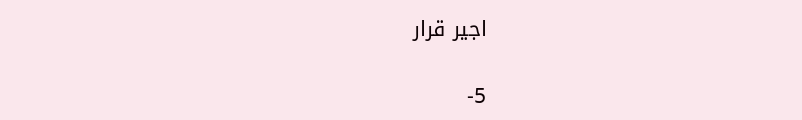اجير قرار

5-